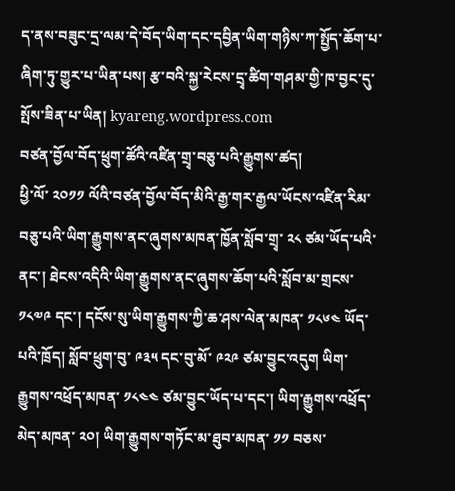ད་ནས་བཟུང་དྲ་ལམ་དེ་བོད་ཡིག་དང་དབྱིན་ཡིག་གཉིས་ཀ་སྤྱོད་ཆོག་པ་ཞིག་ཏུ་གྱུར་པ་ཡིན་པས། རྩ་བའི་སྐྱ་རེངས་དྲྭ་ཚིག་གཤམ་གྱི་ཁ་བྱང་དུ་སྤོས་ཟིན་པ་ཡིན། kyareng.wordpress.com
བཙན་བྱོལ་བོད་ཕྲུག་ཚོའི་འཛིན་གྲྭ་བཅུ་པའི་རྒྱུགས་ཚད།
ཕྱི་ལོ་ ༢༠༡༡ ལོའི་བཙན་བྱོལ་བོད་མིའི་རྒྱ་གར་རྒྱལ་ཡོངས་འཛིན་རིམ་བཅུ་པའི་ཡིག་རྒྱུགས་ནང་ཞུགས་མཁན་ཁྱོན་སློབ་གྲྭ་ ༢༨ ཙམ་ཡོད་པའི་ནང་། ཐེངས་འདིའི་ཡིག་རྒྱུགས་ནང་ཞུགས་ཆོག་པའི་སློབ་མ་གྲངས་ ༡༨༧༩ དང་། དངོས་སུ་ཡིག་རྒྱུགས་ཀྱི་ཆ་ཤས་ལེན་མཁན་ ༡༨༦༤ ཡོད་པའི་ཁྲོད། སློབ་ཕྲུག་བུ་ ༩༣༥ དང་བུ་མོ་ ༩༢༩ ཙམ་བྱུང་འདུག ཡིག་རྒྱུགས་འཕྲོད་མཁན་ ༡༨༤༤ ཙམ་བྱུང་ཡོད་པ་དང་། ཡིག་རྒྱུགས་འཕྲོད་མེད་མཁན་ ༢༠། ཡིག་རྒྱུགས་གཏོང་མ་ཐུབ་མཁན་ ༡༡ བཅས་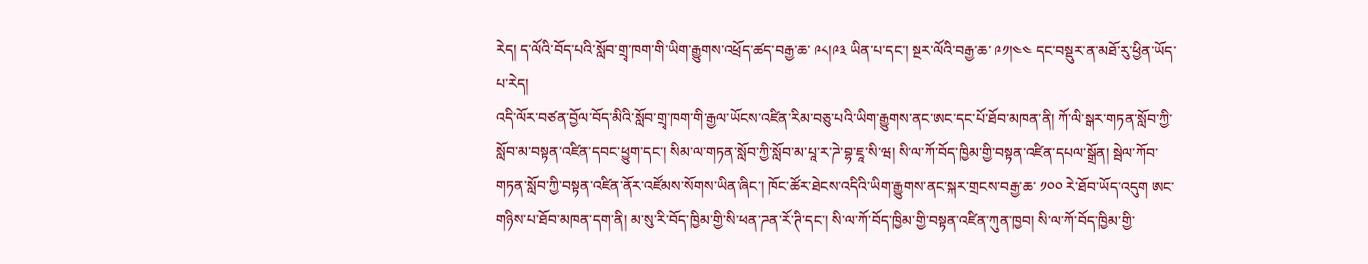རེད། ད་ལོའི་བོད་པའི་སློབ་གྲྭ་ཁག་གི་ཡིག་རྒྱུགས་འཕྲོད་ཚད་བརྒྱ་ཆ་ ༩༨།༩༣ ཡིན་པ་དང་། སྔར་ལོའི་བརྒྱ་ཆ་ ༩༡།༤༤ དང་བསྡུར་ན་མཐོ་རུ་ཕྱིན་ཡོད་པ་རེད།
འདི་ལོར་བཙན་བྱོལ་བོད་མིའི་སློབ་གྲྭ་ཁག་གི་རྒྱལ་ཡོངས་འཛིན་རིམ་བཅུ་པའི་ཡིག་རྒྱུགས་ནང་ཨང་དང་པོ་ཐོབ་མཁན་ནི། ཀོ་ལི་སྒར་གཏན་སློབ་ཀྱི་སློབ་མ་བསྟན་འཛིན་དབང་ཕྱུག་དང་། སིམ་ལ་གཏན་སློབ་ཀྱི་སློབ་མ་པཱ་ར་ཌེ་བྷ་ཇཱ་སི་ཝ། སི་ལ་ཀོ་བོད་ཁྱིམ་གྱི་བསྟན་འཛིན་དཔལ་སྒྲོན། སྦེལ་ཀོབ་གཏན་སློབ་ཀྱི་བསྟན་འཛིན་ནོར་འཛོམས་སོགས་ཡིན་ཞིང་། ཁོང་ཚོར་ཐེངས་འདིའི་ཡིག་རྒྱུགས་ནང་སྐར་གྲངས་བརྒྱ་ཆ་ ༡༠༠ རེ་ཐོབ་ཡོད་འདུག ཨང་གཉིས་པ་ཐོབ་མཁན་དག་ནི། མ་སུ་རི་བོད་ཁྱིམ་གྱི་སི་ཕན་ཌན་རོ་ཊི་དང་། སི་ལ་ཀོ་བོད་ཁྱིམ་གྱི་བསྟན་འཛིན་ཀུན་ཁྱབ། སི་ལ་ཀོ་བོད་ཁྱིམ་གྱི་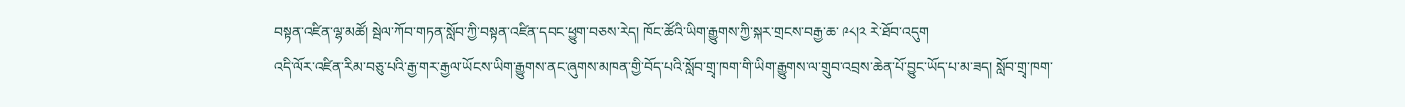བསྟན་འཛིན་ལྷ་མཚོ། སྦེལ་ཀོབ་གཏན་སློབ་ཀྱི་བསྟན་འཛིན་དབང་ཕྱུག་བཅས་རེད། ཁོང་ཚོའི་ཡིག་རྒྱུགས་ཀྱི་སྐར་གྲངས་བརྒྱ་ཆ་ ༩༨།༢ རེ་ཐོབ་འདུག
འདི་ལོར་འཛིན་རིམ་བཅུ་པའི་རྒྱ་གར་རྒྱལ་ཡོངས་ཡིག་རྒྱུགས་ནང་ཞུགས་མཁན་གྱི་བོད་པའི་སློབ་གྲྭ་ཁག་གི་ཡིག་རྒྱུགས་ལ་གྲུབ་འབྲས་ཆེན་པོ་བྱུང་ཡོད་པ་མ་ཟད། སློབ་གྲྭ་ཁག་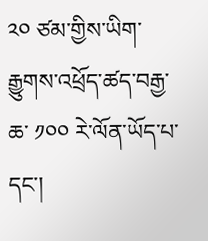༢༠ ཙམ་གྱིས་ཡིག་རྒྱུགས་འཕྲོད་ཚད་བརྒྱ་ཆ་ ༡༠༠ རེ་ལོན་ཡོད་པ་དང་།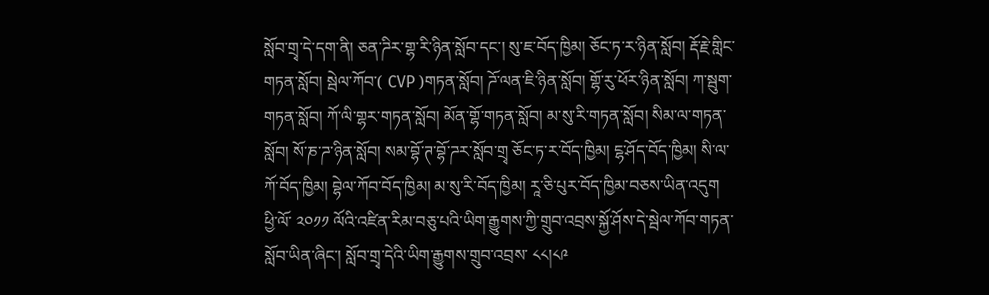སློབ་གྲྭ་དེ་དག་ནི། ཅན་ཌིར་གྷ་རི་ཉིན་སློབ་དང་། སུ་ཇ་བོད་ཁྱིམ། ཅོང་ཏ་ར་ཉིན་སློབ། རྡོ་རྗེ་གླིང་གཏན་སློབ། སྦེལ་ཀོབ་( CVP )གཏན་སློབ། ཌོ་ལན་ཇི་ཉིན་སློབ། གྷོ་རུ་ཕོར་ཉིན་སློབ། ཀ་སྦུག་གཏན་སློབ། ཀོ་ལི་གྷར་གཏན་སློབ། མོན་གྷོ་གཏན་སློབ། མ་སུ་རི་གཏན་སློབ། སིམ་ལ་གཏན་སློབ། སོ་ཎ་ཌ་ཉིན་སློབ། སམ་བྷོ་ཊ་བྷོ་ཌར་སློབ་གྲྭ ཅོང་ཏ་ར་བོད་ཁྱིམ། ངྷ་ཤོད་བོད་ཁྱིམ། སི་ལ་ཀོ་བོད་ཁྱིམ། བྷེལ་ཀོབ་བོད་ཁྱིམ། མ་སུ་རི་བོད་ཁྱིམ། རཱ་ཅི་པུར་བོད་ཁྱིམ་བཅས་ཡིན་འདུག
ཕྱི་ལོ་ ༢༠༡༡ ལོའི་འཛིན་རིམ་བཅུ་པའི་ཡིག་རྒྱུགས་ཀྱི་གྲུབ་འབྲས་སྐྱོ་ཤོས་དེ་སྦེལ་ཀོབ་གཏན་སློབ་ཡིན་ཞིང་། སློབ་གྲྭ་དེའི་ཡིག་རྒྱུགས་གྲུབ་འབྲས་ ༨༨།༨༩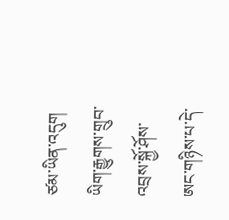ཙམ་ཡིན་འདུག ཡིག་རྒྱུགས་གྲུབ་འབྲས་སྐྱོ་ཤོས་ཨང་གཉིས་པ་དེ་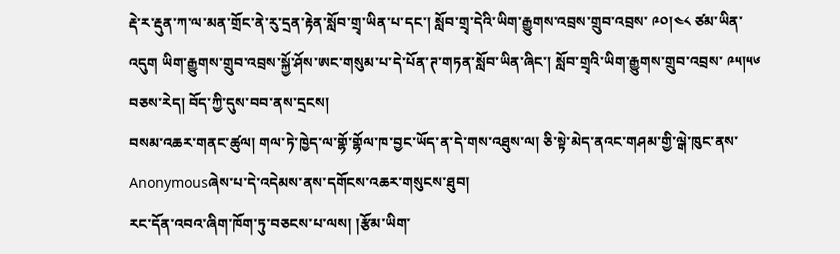རྡེ་ར་རྡུན་ཀ་ལ་མན་གྲོང་ནེ་རུ་དྲན་རྟེན་སློབ་གྲྭ་ཡིན་པ་དང་། སློབ་གྲྭ་དེའི་ཡིག་རྒྱུགས་འབྲས་གྲུབ་འབྲས་ ༩༠།༤༨ ཙམ་ཡིན་འདུག ཡིག་རྒྱུགས་གྲུབ་འབྲས་སྐྱོ་ཤོས་ཨང་གསུམ་པ་དེ་པོན་ཊ་གཏན་སློབ་ཡིན་ཞིང་། སློབ་གྲྭའི་ཡིག་རྒྱུགས་གྲུབ་འབྲས་ ༩༥།༥༦ བཅས་རེད། བོད་ཀྱི་དུས་བབ་ནས་དྲངས།
བསམ་འཆར་གནང་ཚུལ། གལ་ཏེ་ཁྱེད་ལ་གྷོ་གྷོལ་ཁ་བྱང་ཡོད་ན་དེ་གས་འཐུས་ལ། ཅི་སྟེ་མེད་ནའང་གཤམ་གྱི་ལྒེ་ཁུང་ནས་Anonymousཞེས་པ་དེ་འདེམས་ནས་དགོངས་འཆར་གསུངས་ཐུབ།
རང་དོན་འབའ་ཞིག་ཁོག་ཏུ་བཅངས་པ་ལས། །རྩོམ་ཡིག་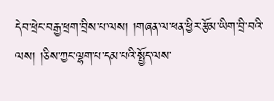དེབ་ཕྲེང་བརྒྱ་ཕྲག་བྲིས་པ་ལས། །གཞན་ལ་ཕན་ཕྱིར་རྩོམ་ཡིག་བྲི་བའི་ལས། །ཅིས་ཀྱང་ལྷག་པ་དམ་པའི་སྤྱོད་ལས་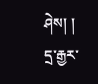ཤེས། །
དྲ་རྒྱར་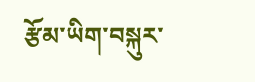རྩོམ་ཡིག་བསྐུར་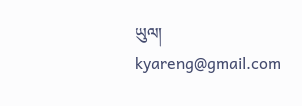ཡུལ། kyareng@gmail.com